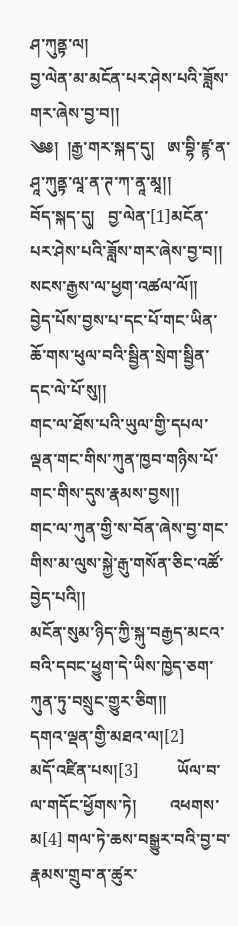ཤ་ཀུནྟ་ལ།
བྱ་ལེན་མ་མངོན་པར་ཤེས་པའི་ཟློས་གར་ཞེས་བྱ་བ།།
༄༅།  །རྒྱ་གར་སྐད་དུ།   ཨ་བྷི་ཛྙ་ན་ཤཱ་ཀུནྟ་ལཱ་ན་ཊ་ཀ་ནཱ་མཱ།།
བོད་སྐད་དུ།   བྱ་ལེན་[1]མངོན་པར་ཤེས་པའི་ཟློས་གར་ཞེས་བྱ་བ།།
སངས་རྒྱས་ལ་ཕྱག་འཚལ་ལོ།།
བྱེད་པོས་བྱས་པ་དང་པོ་གང་ཡིན་ཆོ་གས་ཕུལ་བའི་སྦྱིན་སྲེག་སྦྱིན་དང་ལེ་པོ་སུ།།
གང་ལ་ཐོས་པའི་ཡུལ་གྱི་དཔལ་ལྡན་གང་གིས་ཀུན་ཁྱབ་གཉིས་པོ་གང་གིས་དུས་རྣམས་བྱས།།
གང་ལ་ཀུན་གྱི་ས་བོན་ཞེས་བྱ་གང་གིས་མ་ལུས་སྐྱེ་རྒུ་གསོན་ཅིང་འཚོ་བྱེད་པའི།།
མངོན་སུམ་ཉིད་ཀྱི་སྐུ་བརྒྱད་མངའ་བའི་དབང་ཕྱུག་དེ་ཡིས་ཁྱེད་ཅག་ཀུན་ཏུ་བསྲུང་གྱུར་ཅིག།།
དགའ་ལྡན་གྱི་མཐའ་ལ།[2]
མདོ་འཛིན་པས།[3]         ཡོལ་བ་ལ་གདོང་ཕྱོགས་ཏེ།        འཕགས་མ[4] གལ་ཏེ་ཆས་བསྒྱུར་བའི་བྱ་བ་རྣམས་གྲུབ་ན་ཚུར་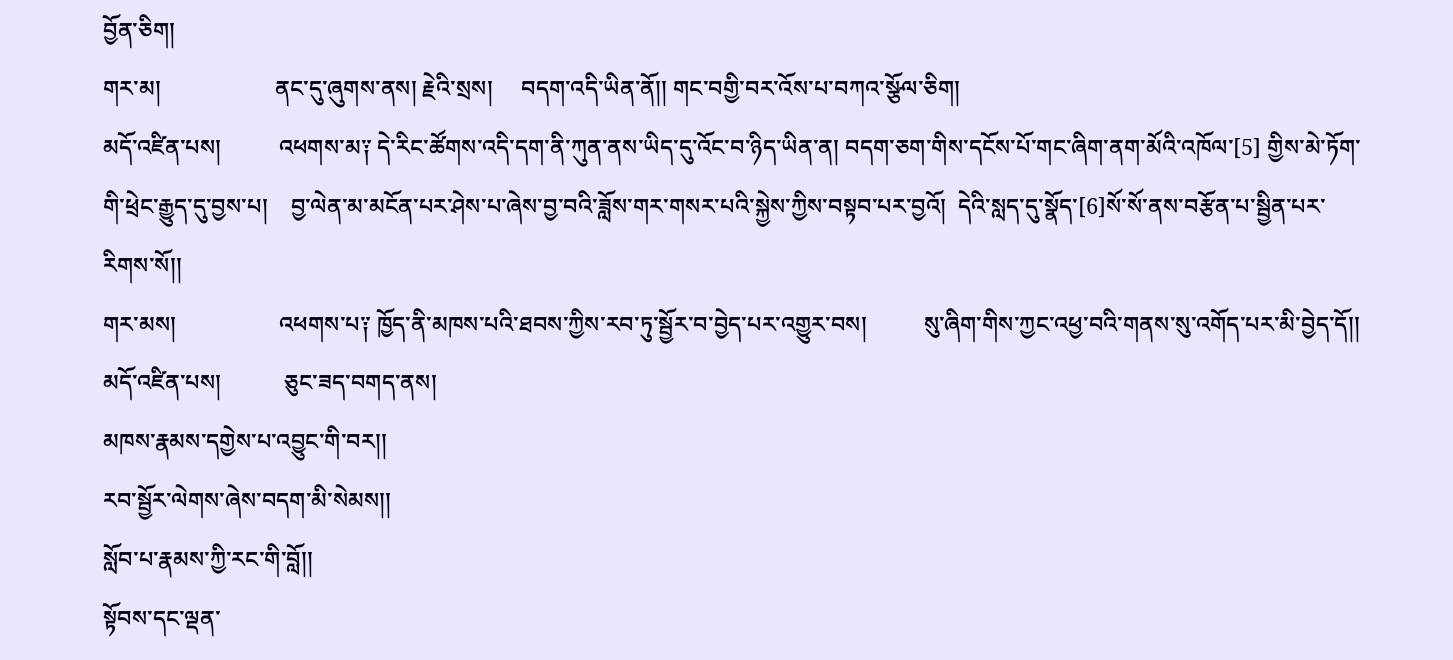བྱོན་ཅིག།
གར་མ།                    ནང་དུ་ཞུགས་ནས། རྗེའི་སྲས།     བདག་འདི་ཡིན་ནོ།། གང་བགྱི་བར་འོས་པ་བཀའ་སྩོལ་ཅིག།
མདོ་འཛིན་པས།          འཕགས་མ༑ དེ་རིང་ཚོགས་འདི་དག་ནི་ཀུན་ནས་ཡིད་དུ་འོང་བ་ཉིད་ཡིན་ན། བདག་ཅག་གིས་དངོས་པོ་གང་ཞིག་ནག་མོའི་འཁོལ་[5] གྱིས་མེ་ཏོག་གི་ཕྲེང་རྒྱུད་དུ་བྱས་པ།    བྱ་ལེན་མ་མངོན་པར་ཤེས་པ་ཞེས་བྱ་བའི་ཟློས་གར་གསར་པའི་སྐྱེས་ཀྱིས་བསྟབ་པར་བྱའོ།  དེའི་སླད་དུ་སྣོད་[6]སོ་སོ་ནས་བརྩོན་པ་སྦྱིན་པར་རིགས་སོ།།
གར་མས།                  འཕགས་པ༑ ཁྱོད་ནི་མཁས་པའི་ཐབས་ཀྱིས་རབ་ཏུ་སྦྱོར་བ་བྱེད་པར་འགྱུར་བས།          སུ་ཞིག་གིས་ཀྱང་འཕྱ་བའི་གནས་སུ་འགོད་པར་མི་བྱེད་དོ།།
མདོ་འཛིན་པས།           ཅུང་ཟད་བགད་ནས།
མཁས་རྣམས་དགྱེས་པ་འབྱུང་གི་བར།།
རབ་སྦྱོར་ལེགས་ཞེས་བདག་མི་སེམས།།
སློབ་པ་རྣམས་ཀྱི་རང་གི་བློ།།
སྟོབས་དང་ལྡན་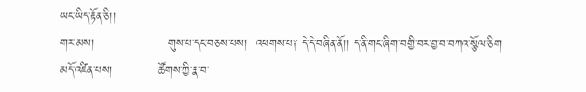ཡང་ཡིད་རྟོན་ཅི།།
གར་མས།                  གུས་པ་དང་བཅས་པས།  འཕགས་པ༑ དེ་དེ་བཞིན་ནོ།། ད་ནི་གང་ཞིག་བགྱི་བར་བྱ་བ་བཀའ་སྩོལ་ཅིག
མདོ་འཛིན་པས།           ཚོགས་ཀྱི་རྣ་བ་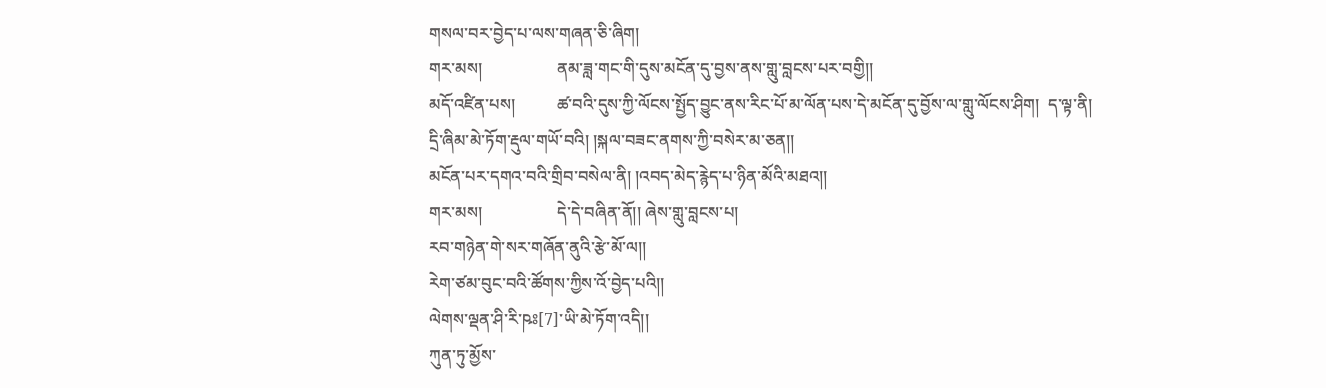གསལ་བར་བྱེད་པ་ལས་གཞན་ཅི་ཞིག།
གར་མས།                  ནམ་ཟླ་གང་གི་དུས་མངོན་དུ་བྱས་ནས་གླུ་བླངས་པར་བགྱི།།
མདོ་འཛིན་པས།          ཚ་བའི་དུས་ཀྱི་ལོངས་སྤྱོད་བྱུང་ནས་རིང་པོ་མ་ལོན་པས་དེ་མངོན་དུ་བྱོས་ལ་གླུ་ལོངས་ཤིག།  ད་ལྟ་ནི།
དྲི་ཞིམ་མེ་ཏོག་རྡུལ་གཡོ་བའི། །སྐལ་བཟང་ནགས་ཀྱི་བསེར་མ་ཅན།།
མངོན་པར་དགའ་བའི་གྲིབ་བསེལ་ནི། །འབད་མེད་རྙེད་པ་ཉིན་མོའི་མཐའ།།
གར་མས།                  དེ་དེ་བཞིན་ནོ།། ཞེས་གླུ་བླངས་པ།
རབ་གཉེན་གེ་སར་གཞོན་ནུའི་རྩེ་མོ་ལ།།
རེག་ཙམ་བུང་བའི་ཚོགས་ཀྱིས་འོ་བྱེད་པའི།།
ལེགས་ལྡན་ཤི་རི་ཥཿ[7]་ཡི་མེ་ཏོག་འདི།།
ཀུན་ཏུ་མྱོས་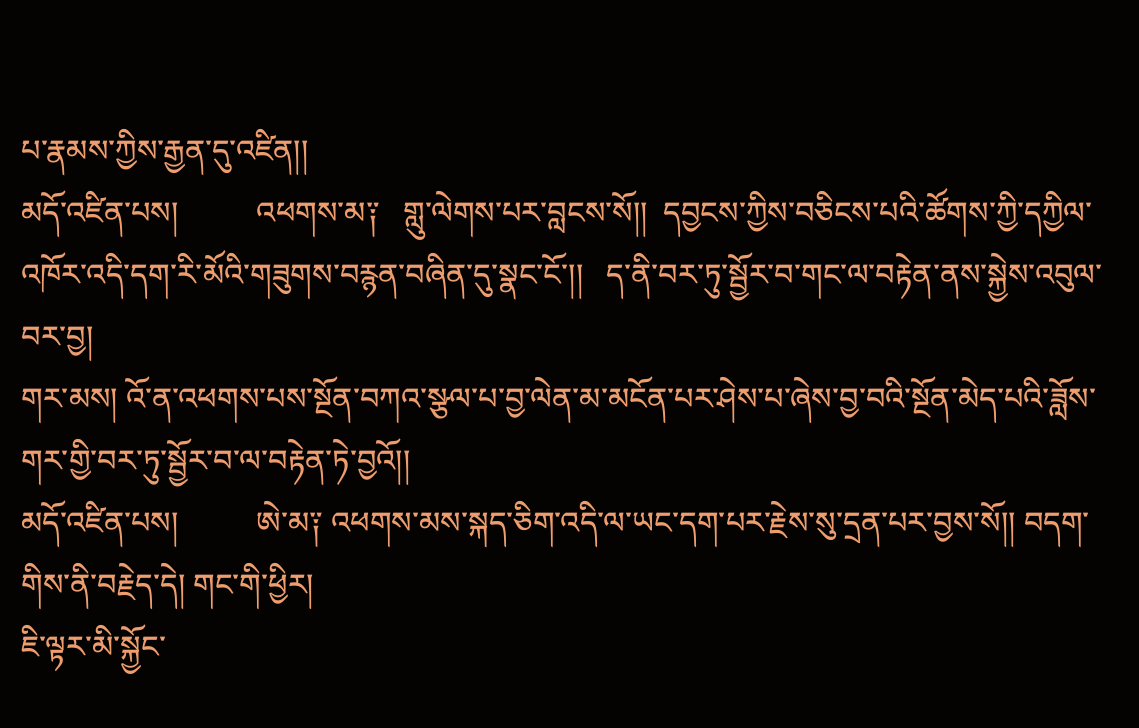པ་རྣམས་ཀྱིས་རྒྱན་དུ་འཛིན།།
མདོ་འཛིན་པས།          འཕགས་མ༑   གླུ་ལེགས་པར་བླངས་སོ།།  དབྱངས་ཀྱིས་བཅིངས་པའི་ཚོགས་ཀྱི་དཀྱིལ་འཁོར་འདི་དག་རི་མོའི་གཟུགས་བརྙན་བཞིན་དུ་སྣང་ངོ་།།   ད་ནི་བར་ཏུ་སྦྱོར་བ་གང་ལ་བརྟེན་ནས་སྐྱེས་འབུལ་བར་བྱ།
གར་མས། འོ་ན་འཕགས་པས་སྔོན་བཀའ་སྩལ་པ་བྱ་ལེན་མ་མངོན་པར་ཤེས་པ་ཞེས་བྱ་བའི་སྔོན་མེད་པའི་ཟློས་གར་གྱི་བར་ཏུ་སྦྱོར་བ་ལ་བརྟེན་ཏེ་བྱའོ།།
མདོ་འཛིན་པས།          ཨེ་མ༑ འཕགས་མས་སྐད་ཅིག་འདི་ལ་ཡང་དག་པར་རྗེས་སུ་དྲན་པར་བྱས་སོ།། བདག་གིས་ནི་བརྗེད་དེ། གང་གི་ཕྱིར།
ཇི་ལྟར་མི་སྐྱོང་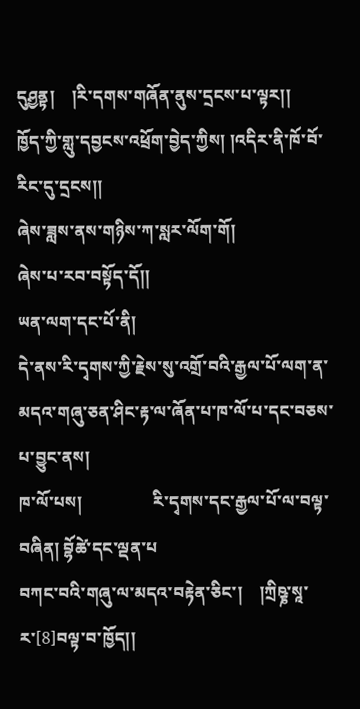དུཤྱནྟ།    །རི་དགས་གཞོན་ནུས་དྲངས་པ་ལྟར།།
ཁྱོད་ཀྱི་གླུ་དབྱངས་འཕྲོག་བྱེད་ཀྱིས། །འདིར་ནི་ཁོ་བོ་རིང་དུ་དྲངས།།
ཞེས་ཟླས་ནས་གཉིས་ཀ་སླར་ལོག་གོ།
ཞེས་པ་རབ་བསྟོད་དོ།།
ཡན་ལག་དང་པོ་ནི།
དེ་ནས་རི་དྭགས་ཀྱི་རྗེས་སུ་འགྲོ་བའི་རྒྱལ་པོ་ལག་ན་མདའ་གཞུ་ཅན་ཤིང་རྟ་ལ་ཞོན་པ་ཁ་ལོ་པ་དང་བཅས་པ་བྱུང་ནས།
ཁ་ལོ་པས།                 རི་དྭགས་དང་རྒྱལ་པོ་ལ་བལྟ་བཞིན། བྷོཚེ་དང་ལྡན་པ
བཀང་བའི་གཞུ་ལ་མདའ་བརྟེན་ཅིང་།    །ཀྲིཥྞ་སཱ་ར་[8]བལྟ་བ་ཁྱོད།།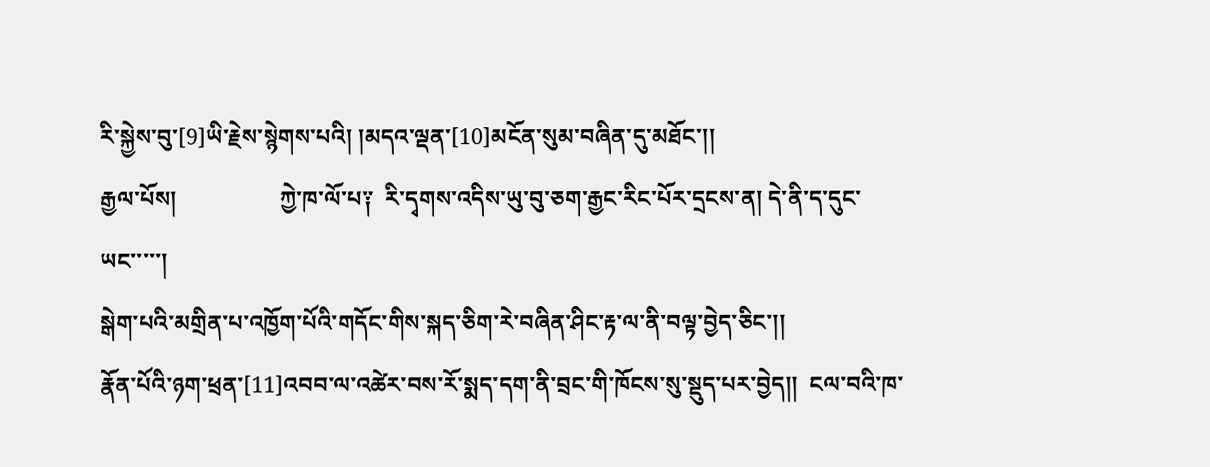རི་སྐྱེས་བུ་[9]ཡི་རྗེས་སྙེགས་པའི། །མདའ་ལྡན་[10]མངོན་སུམ་བཞིན་དུ་མཐོང་།།
རྒྱལ་པོས།                  ཀྱེ་ཁ་ལོ་པ༑  རི་དྭགས་འདིས་ཡུ་བུ་ཅག་རྒྱང་རིང་པོར་དྲངས་ན། དེ་ནི་ད་དུང་ཡང་་་་་།
སྒེག་པའི་མགྲིན་པ་འཁྱོག་པོའི་གདོང་གིས་སྐད་ཅིག་རེ་བཞིན་ཤིང་རྟ་ལ་ནི་བལྟ་བྱེད་ཅིང་།།
རྣོན་པོའི་ཉག་ཕྲན་[11]འབབ་ལ་འཚེར་བས་རོ་སྨད་དག་ནི་བྲང་གི་ཁོངས་སུ་སྡུད་པར་བྱེད།།  ངལ་བའི་ཁ་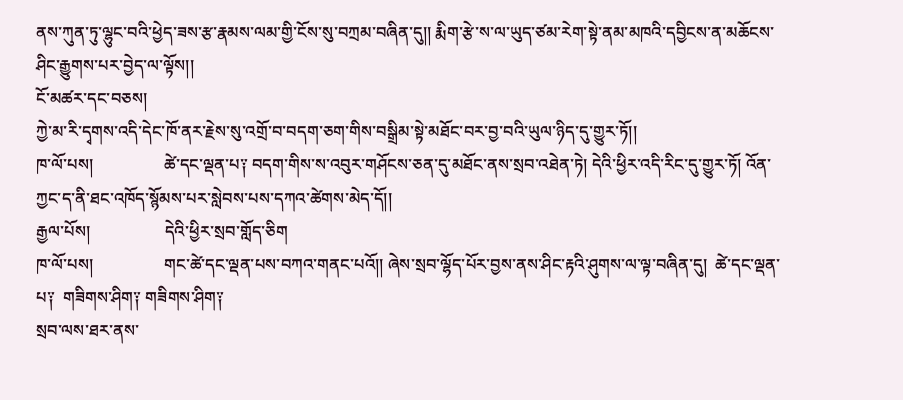ནས་ཀུན་ཏུ་ལྷུང་བའི་ཕྱེད་ཟས་རྩ་རྣམས་ལམ་གྱི་ངོས་སུ་བཀྲམ་བཞིན་དུ།། རྨིག་རྩེ་ས་ལ་ཡུད་ཙམ་རེག་སྟེ་ནམ་མཁའི་དབྱིངས་ན་མཆོངས་ཤིང་རྒྱུགས་པར་བྱེད་ལ་ལྟོས།།
ངོ་མཚར་དང་བཅས།
ཀྱེ་མ་རི་དྭགས་འདི་དེང་ཁོ་ནར་རྗེས་སུ་འགྲོ་བ་བདག་ཅག་གིས་བསྒྲིམ་སྟེ་མཐོང་བར་བྱ་བའི་ཡུལ་ཉིད་དུ་གྱུར་ཏོ།།
ཁ་ལོ་པས།                 ཚེ་དང་ལྡན་པ༑ བདག་གིས་ས་འབུར་གཤོངས་ཅན་དུ་མཐོང་ནས་སྲབ་འཐེན་ཏེ། དེའི་ཕྱིར་འདི་རིང་དུ་གྱུར་ཏོ། འོན་ཀྱང་ད་ནི་ཐང་འཁོད་སྙོམས་པར་སླེབས་པས་དཀའ་ཚེགས་མེད་དོ།།
རྒྱལ་པོས།                  དེའི་ཕྱིར་སྲབ་གློད་ཅིག
ཁ་ལོ་པས།                 གང་ཚེ་དང་ལྡན་པས་བཀའ་གནང་པའོ།། ཞེས་སྲབ་ལྷོད་པོར་བྱས་ནས་ཤིང་རྟའི་ཤུགས་ལ་ལྟ་བཞིན་དུ།  ཚེ་དང་ལྡན་པ༑  གཟིགས་ཤིག༑ གཟིགས་ཤིག༑
སྲབ་ལས་ཐར་ནས་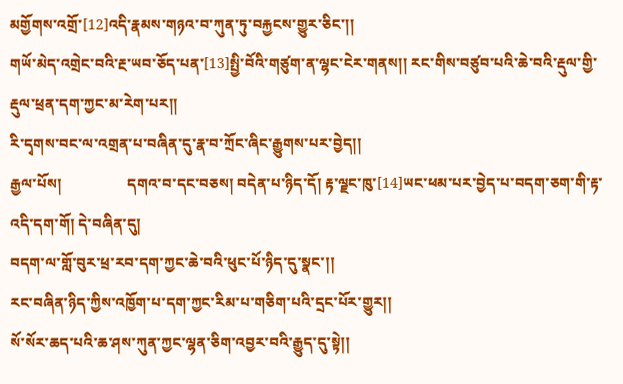མགྱོགས་འགྲོ་[12]འདི་རྣམས་གཉའ་བ་ཀུན་ཏུ་བརྐྱངས་གྱུར་ཅིང་།།
གཡོ་མེད་འགྲེང་བའི་རྔ་ཡབ་ཅོད་པན་[13]སྤྱི་བོའི་གཙུག་ན་ལྷང་ངེར་གནས།། རང་གིས་བཙུབ་པའི་ཆེ་བའི་རྡུལ་གྱི་རྡུལ་ཕྲན་དག་ཀྱང་མ་རེག་པར།།
རི་དྭགས་བང་ལ་འགྲན་པ་བཞིན་དུ་རྣ་བ་ཀྲོང་ཞིང་རྒྱུགས་པར་བྱེད།།
རྒྱལ་པོས།                  དགའ་བ་དང་བཅས། བདེན་པ་ཉིད་དོ། རྟ་ལྗང་ཁུ་[14]ཡང་ཕམ་པར་བྱེད་པ་བདག་ཅག་གི་རྟ་འདི་དག་གོ། དེ་བཞིན་དུ།
བདག་ལ་གློ་བུར་ཕྲ་རབ་དག་ཀྱང་ཆེ་བའི་ཕུང་པོ་ཉིད་དུ་སྣང་།།
རང་བཞིན་ཉིད་ཀྱིས་འཁྱོག་པ་དག་ཀྱང་རིམ་པ་གཅིག་པའི་དྲང་པོར་གྱུར།།
སོ་སོར་ཆད་པའི་ཆ་ཤས་ཀུན་ཀྱང་ལྷན་ཅིག་འབྱར་བའི་རྒྱུད་དུ་སྟེ།།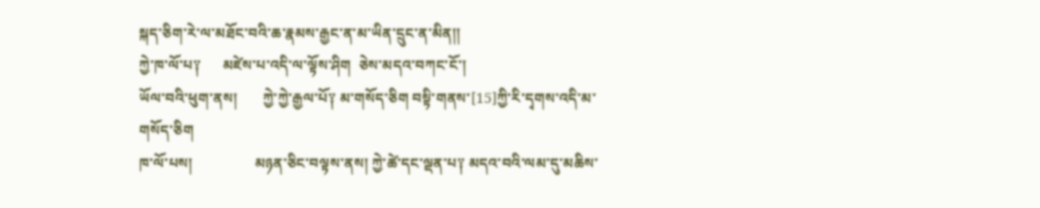སྐད་ཅིག་རེ་ལ་མཐོང་བའི་ཆ་རྣམས་རྒྱང་ན་མ་ཡིན་དྲུང་ན་མིན།།
ཀྱེ་ཁ་ལོ་པ༑      མཛེས་པ་འདི་ལ་ལྟོས་ཤིག  ཅེས་མདའ་བཀང་ངོ་།
ཡོལ་བའི་ཕུག་ནས།       ཀྱེ་ཀྱེ་རྒྱལ་པོ༑ མ་གསོད་ཅིག བསྟི་གནས་[15]ཀྱི་རི་དྭགས་འདི་མ་གསོད་ཅིག
ཁ་ལོ་པས།                 མཉན་ཅིང་བལྟས་ནས། ཀྱེ་ཚེ་དང་ལྡན་པ༑ མདའ་བའི་ལམ་དུ་མཆིས་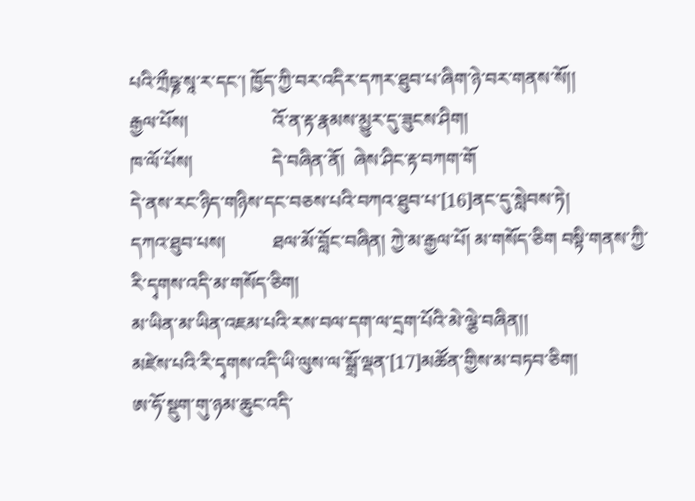པའི་ཀྲྀཥྞ་སཱ་ར་དང་། ཁྱོད་ཀྱི་བར་འདིར་དཀར་ཐུབ་པ་ཞིག་ཉེ་བར་གནས་སོ།།
རྒྱལ་པོས།                  འོ་ན་རྟ་རྣམས་མྱུར་དུ་ཟུངས་ཤིག།
ཁ་ལོ་པོས།                 དེ་བཞིན་ནོ།  ཞེས་ཤིང་རྟ་བཀག་གོ
དེ་ནས་རང་ཉིད་གཉིས་དང་བཅས་པའི་བཀའ་ཐུབ་པ་[16]ནང་དུ་སླེབས་ཏེ།
དཀའ་ཐུབ་པས།          ཐལ་མོ་བློང་བཞིན། ཀྱེ་མ་རྒྱལ་པོ། མ་གསོད་ཅིག བསྟི་གནས་ཀྱི་རི་དྭགས་འདི་མ་གསོད་ཅིག།
མ་ཡིན་མ་ཡིན་འཇམ་པའི་རས་བལ་དག་ལ་དྲག་པོའི་མེ་ལྕེ་བཞིན།།
མཛེས་པའི་རི་དྭགས་འདི་ཡི་ལུས་ལ་སྒྲོ་ལྡན་[17]མཚོན་གྱིས་མ་བཏབ་ཅིག།
ཨ་ཧོ་སྡུག་གུ་ཉམ་ཆུང་འདི་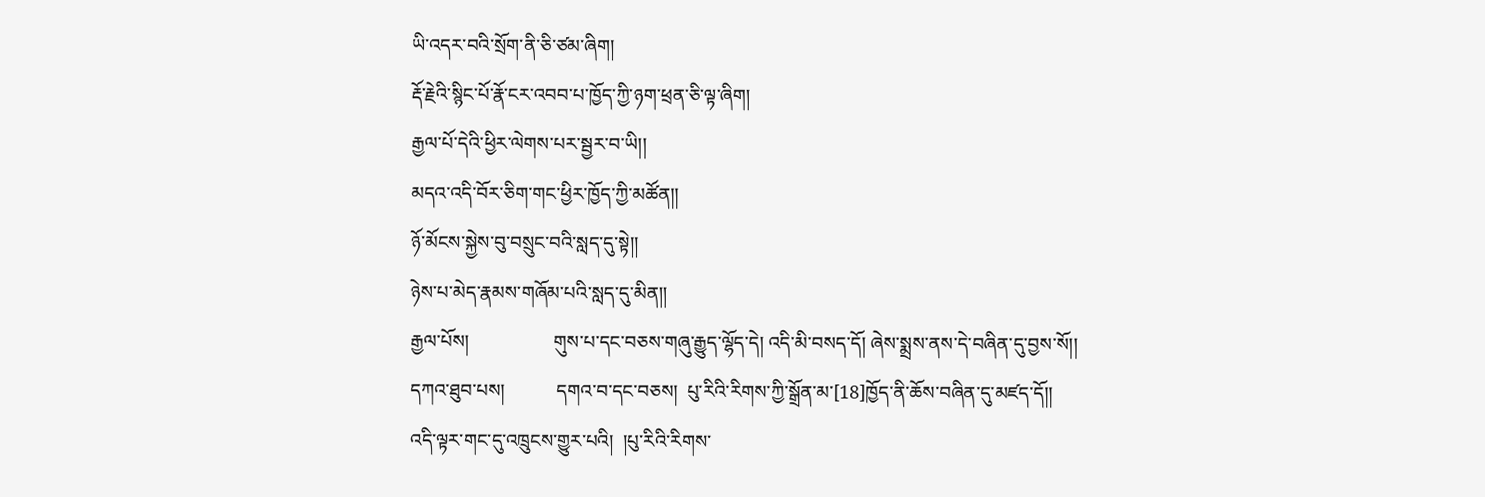ཡི་འདར་བའི་སྲོག་ནི་ཅི་ཙམ་ཞིག།
རྡོ་རྗེའི་སྙིང་པོ་རྣོ་ངར་འབབ་པ་ཁྱོད་ཀྱི་ཉག་ཕྲན་ཅི་ལྟ་ཞིག།
རྒྱལ་པོ་དེའི་ཕྱིར་ལེགས་པར་སྦྱར་བ་ཡི།།
མདའ་འདི་བོར་ཅིག་གང་ཕྱིར་ཁྱོད་ཀྱི་མཚོན།།
ཉོ་མོངས་སྐྱེས་བུ་བསྲུང་བའི་སླད་དུ་སྟེ།།
ཉེས་པ་མེད་རྣམས་གཞོམ་པའི་སླད་དུ་མིན།།
རྒྱལ་པོས།                  གུས་པ་དང་བཅས་གཞུ་རྒྱུད་ལྷོད་དེ། འདི་མི་བསད་དོ། ཞེས་སྨྲས་ནས་དེ་བཞིན་དུ་བྱས་སོ།།
དཀའ་ཐུབ་པས།           དགའ་བ་དང་བཅས།  པུ་རིའི་རིགས་ཀྱི་སྒྲོན་མ་[18]ཁྱོད་ནི་ཆོས་བཞིན་དུ་མཛད་དོ།།
འདི་ལྟར་གང་དུ་འཁྲུངས་གྱུར་པའི།  །པུ་རིའི་རིགས་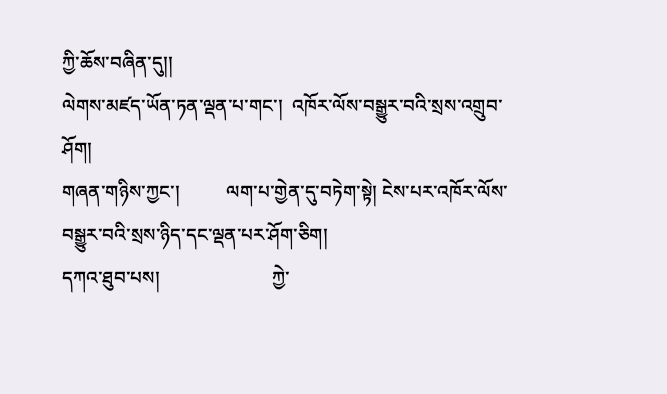ཀྱི་ཆོས་བཞིན་དུ།།
ལེགས་མཛད་ཡོན་ཏན་ལྡན་པ་གང་།  འཁོར་ལོས་བསྒྱུར་བའི་སྲས་འགྲུབ་ཤོག།
གཞན་གཉིས་ཀྱང་།          ལག་པ་གྱེན་དུ་བཏེག་སྟེ། ངེས་པར་འཁོར་ལོས་བསྒྱུར་བའི་སྲས་ཉིད་དང་ལྡན་པར་ཤོག་ཅིག།
དཀའ་ཐུབ་པས།                        ཀྱེ་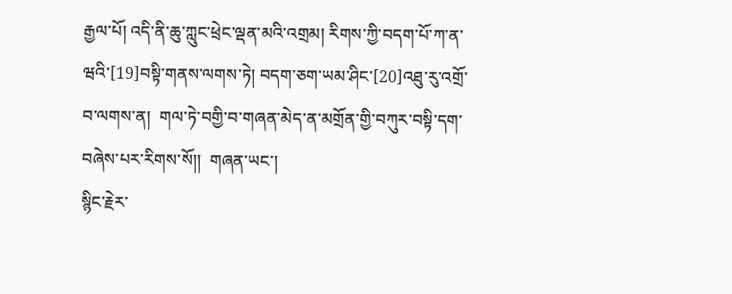རྒྱལ་པོ། འདི་ནི་ཆུ་ཀླུང་ཕྲེང་ལྡན་མའི་འགྲམ། རིགས་ཀྱི་བདག་པོ་ཀ་ན་ཝའི་[19]བསྟི་གནས་ལགས་ཏེ། བདག་ཅག་ཡམ་ཤིང་[20]འཐུ་རུ་འགྲོ་བ་ལགས་ན།  གལ་ཏེ་བགྱི་བ་གཞན་མེད་ན་མགྲོན་གྱི་བཀུར་བསྟི་དག་བཞེས་པར་རིགས་སོ།།  གཞན་ཡང་།
སྙིང་རྗེར་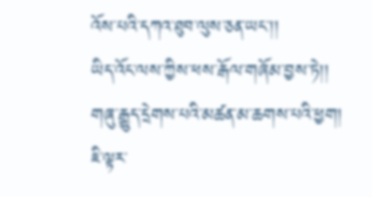འོས་པའི་དཀའ་ཐུབ་ལུས་ཅན་ཡང་།།
ཡིད་འོང་ལས་ཀྱིས་ཕས་རྒོལ་གཞོམ་བྱས་ཏེ།།
གཞུ་རྒྱུད་དྲེགས་པའི་མཚན་མ་ཆགས་པའི་ཕྱག།
ཇི་ལྟར་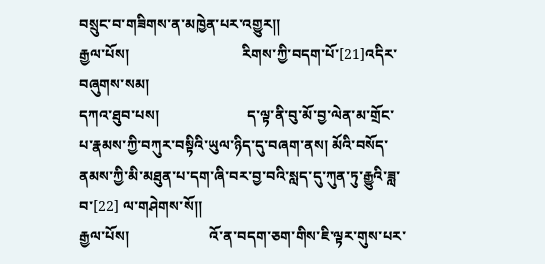བསྲུང་བ་གཟིགས་ན་མཁྱེན་པར་འགྱུར།།
རྒྱལ་པོས།                               རིགས་ཀྱི་བདག་པོ་[21]འདིར་བཞུགས་སམ།
དཀའ་ཐུབ་པས།                        ད་ལྟ་ནི་བུ་མོ་བྱ་ལེན་མ་གྲོང་པ་རྣམས་ཀྱི་བཀུར་བསྟིའི་ཡུལ་ཉིད་དུ་བཞག་ནས། མོའི་བསོད་ནམས་ཀྱི་མི་མཐུན་པ་དག་ཞི་བར་བྱ་བའི་སླད་དུ་ཀུན་ཏུ་རྒྱུའི་ཟླ་བ་[22] ལ་གཤེགས་སོ།།
རྒྱལ་པོས།                      འོ་ན་བདག་ཅག་གིས་ཇི་ལྟར་གུས་པར་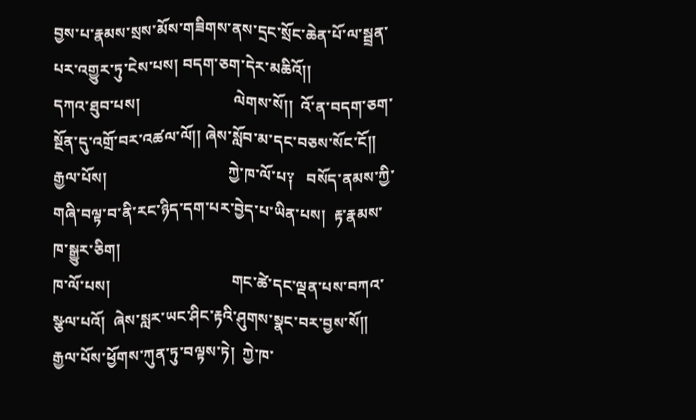བྱས་པ་རྣམས་སྲས་མོས་གཟིགས་ནས་དྲང་སྲོང་ཆེན་པོ་ལ་སྦྲན་པར་འགྱུར་ཏུ་ངེས་པས། བདག་ཅག་དེར་མཆིའོ།།
དཀའ་ཐུབ་པས།                        ལེགས་སོ།།  འོ་ན་བདག་ཅག་སྔོན་དུ་འགྲོ་བར་འཚལ་ལོ།། ཞེས་སློབ་མ་དང་བཅས་སོང་ངོ།།
རྒྱལ་པོས།                               ཀྱེ་ཁ་ལོ་པ༑   བསོད་ནམས་ཀྱི་གཞི་བལྟ་བ་ནི་རང་ཉིད་དག་པར་བྱེད་པ་ཡིན་པས།  རྟ་རྣམས་ཁ་སྒྱུར་ཅིག།
ཁ་ལོ་པས།                               གང་ཚེ་དང་ལྡན་པས་བཀའ་སྩལ་པའོ།  ཞེས་སླར་ཡང་ཤིང་རྟའི་ཤུགས་སྣང་བར་བྱས་སོ།། རྒྱལ་པོས་ཕྱོགས་ཀུན་ཏུ་བལྟས་ཏེ།  ཀྱེ་ཁ་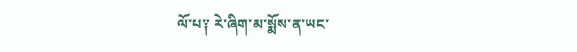ལོ་པ༑ རེ་ཞིག་མ་སྨོས་ན་ཡང་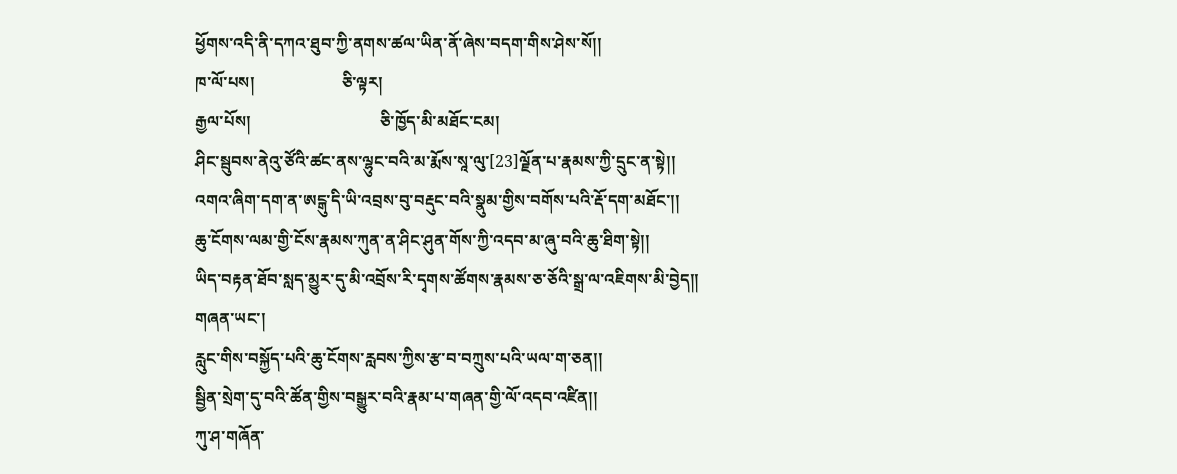ཕྱོགས་འདི་ནི་དཀའ་ཐུབ་ཀྱི་ནགས་ཚལ་ཡིན་ནོ་ཞེས་བདག་གིས་ཤེས་སོ།།
ཁ་ལོ་པས།                     ཅི་ལྟར།
རྒྱལ་པོས།                               ཅི་ཁྱོད་མི་མཐོང་ངམ།
ཤིང་སྦུབས་ནེའུ་ཙོའི་ཚང་ནས་ལྷུང་བའི་མ་རྨོས་སཱ་ལུ་[23]ལྗོན་པ་རྣམས་ཀྱི་དྲུང་ན་སྟེ།།
འགའ་ཞིག་དག་ན་ཨངྒུ་དི་ཡི་འབྲས་བུ་བརྡུང་བའི་སྣུམ་གྱིས་བགོས་པའི་རྡོ་དག་མཐོང་།།
ཆུ་ངོགས་ལམ་གྱི་ངོས་རྣམས་ཀུན་ན་ཤིང་ཤུན་གོས་ཀྱི་འདབ་མ་ཞུ་བའི་ཆུ་ཐིག་སྟེ།།
ཡིད་བརྟན་ཐོབ་སླད་མྱུར་དུ་མི་འབྲོས་རི་དྭགས་ཚོགས་རྣམས་ཅ་ཅོའི་སྒྲ་ལ་འཇིགས་མི་བྱེད།།
གཞན་ཡང་།
རླུང་གིས་བསྐྱོད་པའི་ཆུ་ངོགས་རླབས་ཀྱིས་རྩ་བ་བཀྲུས་པའི་ཡལ་ག་ཅན།།
སྦྱིན་སྲེག་དུ་བའི་ཚོན་གྱིས་བསྒྱུར་བའི་རྣམ་པ་གཞན་གྱི་ལོ་འདབ་འཛིན།།
ཀུ་ཤ་གཞོན་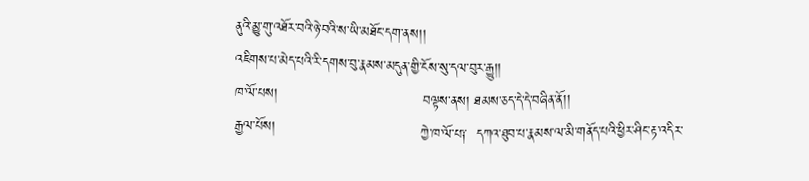ནུའི་མྱུ་གུ་འཐོར་བའི་ཉེ་བའི་ས་ཡི་མཐོང་དག་ནས།།
འཇིགས་པ་མེད་པའི་རི་དགས་བུ་རྣམས་མདུན་གྱི་ངོས་སུ་དལ་བུར་རྒྱུ།།
ཁ་ལོ་པས།                               བལྟས་ནས། ཐམས་ཅད་དེ་དེ་བཞིན་ནོ།།
རྒྱལ་པོས།                               ཀྱེ་ཁ་ལོ་པ༑  དཀའ་ཐུབ་པ་རྣམས་ལ་མི་གནོད་པའི་ཕྱིར་ཤིང་རྟ་འདིར་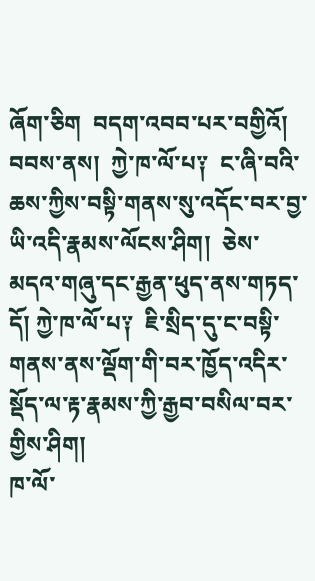ཞོག་ཅིག  བདག་འབབ་པར་བགྱིའོ།  བབས་ནས།  ཀྱེ་ཁ་ལོ་པ༑  ང་ཞི་བའི་ཆས་ཀྱིས་བསྟི་གནས་སུ་འདོང་བར་བྱ་ཡི་འདི་རྣམས་ལོངས་ཤིག།  ཅེས་མདའ་གཞུ་དང་རྒྱན་ཕུད་ནས་གཏད་དོ། ཀྱེ་ཁ་ལོ་པ༑  ཇི་སྲིད་དུ་ང་བསྟི་གནས་ནས་ལྡོག་གི་བར་ཁྱོད་འདིར་སྡོད་ལ་རྟ་རྣམས་ཀྱི་རྒྱབ་བསིལ་བར་གྱིས་ཤིག།
ཁ་ལོ་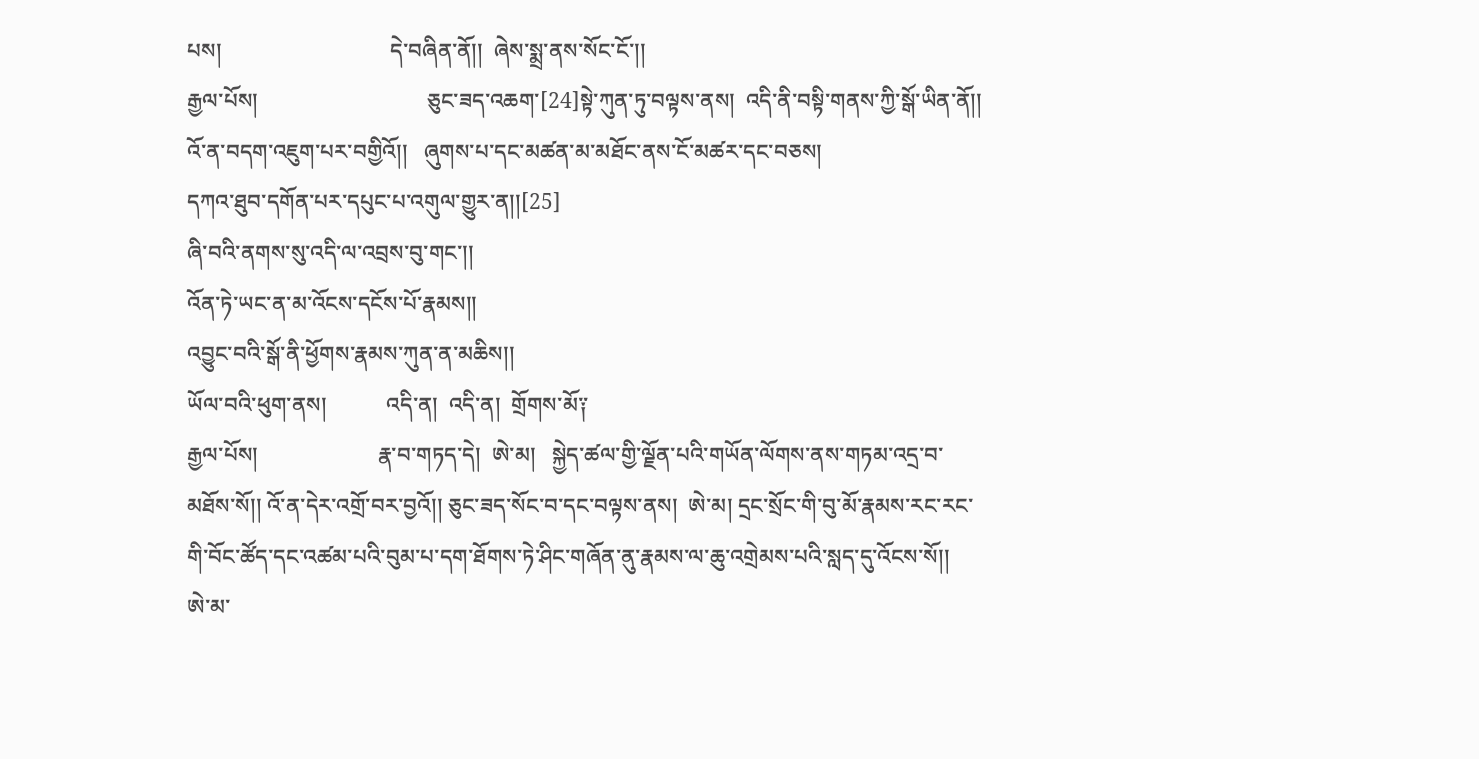པས།                               དེ་བཞིན་ནོ།།  ཞེས་སྨྲ་ནས་སོང་ངོ་།།
རྒྱལ་པོས།                               ཅུང་ཟད་འཆག་[24]སྟེ་ཀུན་ཏུ་བལྟས་ནས།  འདི་ནི་བསྟི་གནས་ཀྱི་སྒོ་ཡིན་ནོ།།  འོ་ན་བདག་འཇུག་པར་བགྱིའོ།།   ཞུགས་པ་དང་མཚན་མ་མཐོང་ནས་ངོ་མཚར་དང་བཅས།
དཀའ་ཐུབ་དགོན་པར་དཔུང་པ་འགུལ་གྱུར་ན།།[25]
ཞི་བའི་ནགས་སུ་འདི་ལ་འབྲས་བུ་གང་།།
འོན་ཏེ་ཡང་ན་མ་འོངས་དངོས་པོ་རྣམས།།
འབྱུང་བའི་སྒོ་ནི་ཕྱོགས་རྣམས་ཀུན་ན་མཆིས།།
ཡོལ་བའི་ཕུག་ནས།           འདི་ན།  འདི་ན།  གྲོགས་མོ༑
རྒྱལ་པོས།                      རྣ་བ་གཏད་དེ།  ཨེ་མ།   སྐྱེད་ཚལ་གྱི་ལྗོན་པའི་གཡོན་ལོགས་ནས་གཏམ་འདྲ་བ་མཐོས་སོ།། འོ་ན་དེར་འགྲོ་བར་བྱའོ།། ཅུང་ཟད་སོང་བ་དང་བལྟས་ནས།  ཨེ་མ། དྲང་སྲོང་གི་བུ་མོ་རྣམས་རང་རང་གི་བོང་ཚོད་དང་འཚམ་པའི་བུམ་པ་དག་ཐོགས་ཏེ་ཤིང་གཞོན་ནུ་རྣམས་ལ་ཆུ་འགྲེམས་པའི་སླད་དུ་འོངས་སོ།།
ཨེ་མ་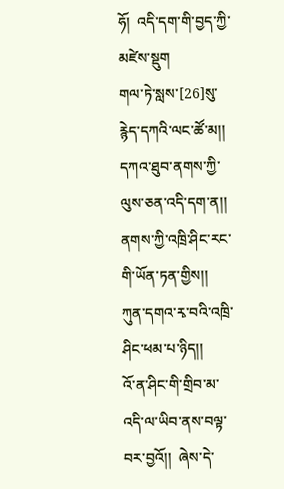ཧོ།  འདི་དག་གི་བྱད་ཀྱི་མཛེས་སྡུག
གལ་ཏེ་སླས་[26]སུ་རྙེད་དཀའི་ལང་ཚོ་མ།།
དཀའ་ཐུབ་ནགས་ཀྱི་ལུས་ཅན་འདི་དག་ན།།
ནགས་ཀྱི་འཁྲི་ཤིང་རང་གི་ཡོན་ཏན་གྱིས།།
ཀུན་དགའ་རྭ་བའི་འཁྲི་ཤིང་ཕམ་པ་ཉིད།།
འོ་ན་ཤིང་གི་གྲིབ་མ་འདི་ལ་ཡིབ་ནས་བལྟ་བར་བྱའོ།།  ཞེས་དེ་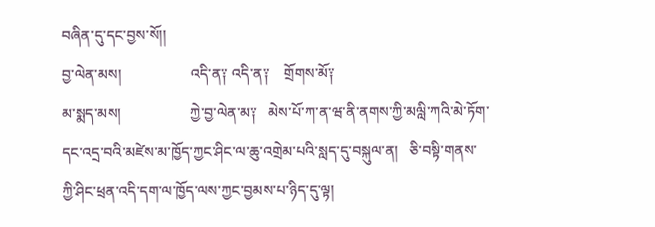བཞིན་དུ་དང་བྱས་སོ།།
བྱ་ལེན་མས།                   འདི་ན༑ འདི་ན༑    གྲོགས་མོ༑
མ་སྨད་མས།                   ཀྱེ་བྱ་ལེན་མ༑   མེས་པོ་ཀ་ན་ཝ་ནི་ནགས་ཀྱི་མལླི་ཀའི་མེ་ཏོག་དང་འདྲ་བའི་མཛེས་མ་ཁྱོད་ཀྱང་ཤིང་ལ་ཆུ་འགྲེམ་པའི་སླད་དུ་བསྐུལ་ན།   ཅི་བསྟི་གནས་ཀྱི་ཤིང་ཕྲན་འདི་དག་ལ་ཁྱོད་ལས་ཀྱང་བྱམས་པ་ཉིད་དུ་ལྟ།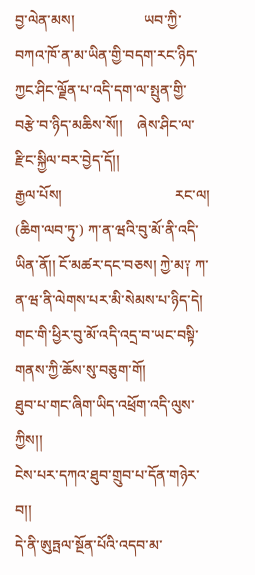བྱ་ལེན་མས།                   ཡབ་ཀྱི་བཀའ་ཁོ་ན་མ་ཡིན་གྱི་བདག་རང་ཉིད་ཀྱང་ཤིང་ལྗོན་པ་འདི་དག་ལ་སྤུན་གྱི་བརྩེ་བ་ཉིད་མཆིས་སོ།།    ཞེས་ཤིང་ལ་རྫིང་སྐྱིལ་བར་བྱེད་དོ།།
རྒྱལ་པོས།                               རང་ལ། (ཆིག་ལབ་ཏུ་) ཀ་ན་ཝའི་བུ་མོ་ནི་འདི་ཡིན་ནོ།། ངོ་མཚར་དང་བཅས། ཀྱེ་མ༑ ཀ་ན་ཝ་ནི་ལེགས་པར་མི་སེམས་པ་ཉིད་དེ། གང་གི་ཕྱིར་བུ་མོ་འདི་འདྲ་བ་ཡང་བསྟི་གནས་ཀྱི་ཆོས་སུ་བཅུག་གོ།
ཐུབ་པ་གང་ཞིག་ཡིད་འཕྲོག་འདི་ལུས་ཀྱིས།།
ངེས་པར་དཀའ་ཐུབ་གྲུབ་པ་དོན་གཉེར་བ།།
དེ་ནི་ཨུཏྤལ་སྔོན་པོའི་འདབ་མ་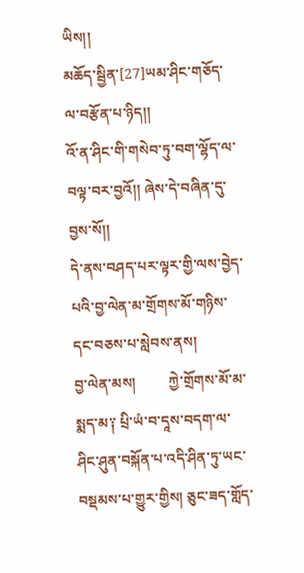ཡིས།།
མཆོད་སྦྱིན་[27]ཡམ་ཤིང་གཅོད་ལ་བརྩོན་པ་ཉིད།།
འོ་ན་ཤིང་གི་གསེབ་ཏུ་བག་ལྷོད་ལ་བལྟ་བར་བྱའོ།། ཞེས་དེ་བཞིན་དུ་བྱས་སོ།།
དེ་ནས་བཤད་པར་ལྟར་གྱི་ལས་བྱེད་པའི་བྱ་ལེན་མ་གྲོགས་མོ་གཉིས་དང་བཅས་པ་སླེབས་ནས།
བྱ་ལེན་མས།         ཀྱེ་གྲོགས་མོ་མ་སྨད་མ༑ པྲི་ཡཾ་བ་དཱས་བདག་ལ་ཤིང་ཤུན་བསྐོན་པ་འདི་ཤིན་ཏུ་ཡང་བསྡམས་པ་གྱུར་གྱིས། ཅུང་ཟད་གློད་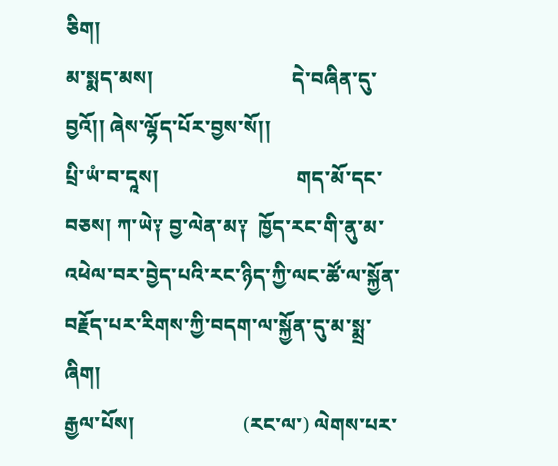ཅིག།
མ་སྨད་མས།                            དེ་བཞིན་དུ་བྱའོ།། ཞེས་ལྷོད་པོར་བྱས་སོ།།
པྲི་ཡཾ་བ་དཱས།                            གད་མོ་དང་བཅས། ཀ་ཡེ༑ བྱ་ལེན་མ༑  ཁྱོད་རང་གི་ནུ་མ་འཕེལ་བར་བྱེད་པའི་རང་ཉིད་ཀྱི་ལང་ཚོ་ལ་སྐྱོན་བརྗོད་པར་རིགས་ཀྱི་བདག་ལ་སྐྱོན་དུ་མ་སྨྲ་ཞིག།
རྒྱལ་པོས།                      (རང་ལ་) ལེགས་པར་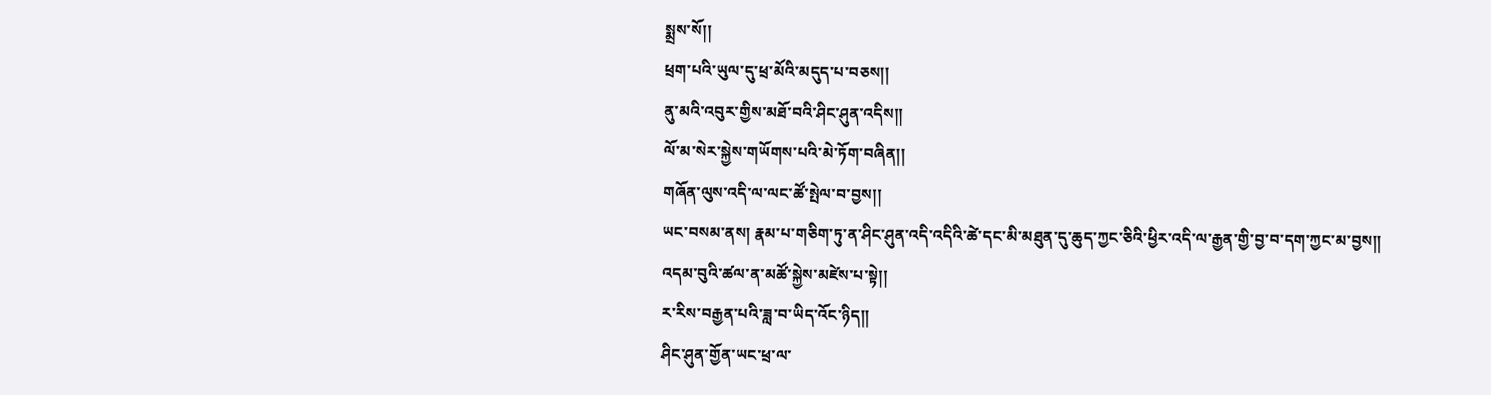སྨྲས་སོ།།
ཕྲག་པའི་ཡུལ་དུ་ཕྲ་མོའི་མདུད་པ་བཅས།།
ནུ་མའི་འབུར་གྱིས་མཐོ་བའི་ཤིང་ཤུན་འདིས།།
ལོ་མ་སེར་སྐྱེས་གཡོགས་པའི་མེ་ཏོག་བཞིན།།
གཞོན་ལུས་འདི་ལ་ལང་ཚོ་སྤེལ་བ་བྱས།།
ཡང་བསམ་ནས། རྣམ་པ་གཅིག་ཏུ་ན་ཤིང་ཤུན་འདི་འདིའི་ཚེ་དང་མི་མཐུན་དུ་ཆུད་ཀྱང་ཅིའི་ཕྱིར་འདི་ལ་རྒྱན་གྱི་བྱ་བ་དག་ཀྱང་མ་བྱས།།
འདམ་བུའི་ཚལ་ན་མཚོ་སྐྱེས་མཛེས་པ་སྟེ།།
ར་རིས་བརྒྱན་པའི་ཟླ་བ་ཡིད་འོང་ཉིད།།
ཤིང་ཤུན་གྱོན་ཡང་ཕྲ་ལ་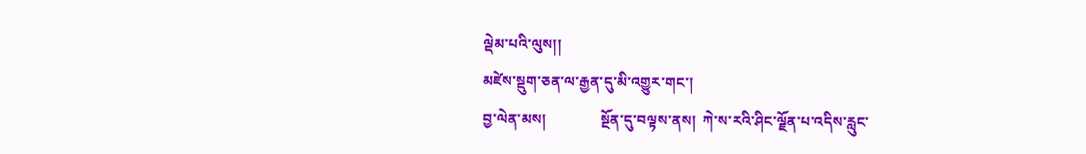ལྡེམ་པའི་ལུས།།
མཛེས་སྡུག་ཅན་ལ་རྒྱན་དུ་མི་འགྱུར་གང་།
བྱ་ལེན་མས།               སྔོན་དུ་བལྟས་ནས།  ཀེ་ས་རའི་ཤིང་ལྗོན་པ་འདིས་རླུང་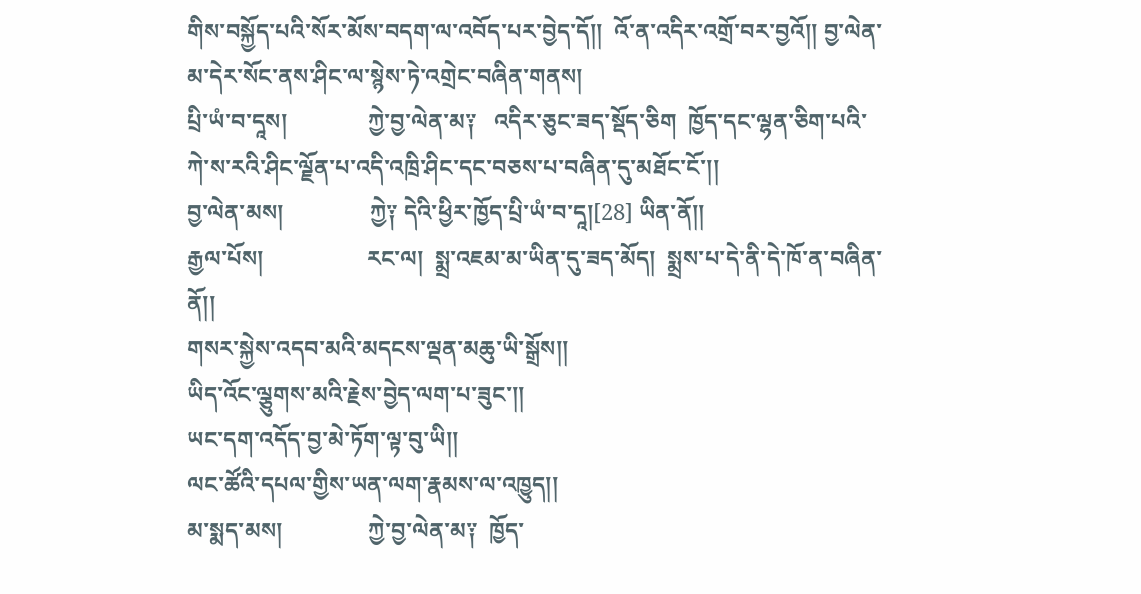གིས་བསྐྱོད་པའི་སོར་མོས་བདག་ལ་འབོད་པར་བྱེད་དོ།།  འོ་ན་འདིར་འགྲོ་བར་བྱའོ།། བྱ་ལེན་མ་དེར་སོང་ནས་ཤིང་ལ་སྙེས་ཏེ་འགྲེང་བཞིན་གནས།
པྲི་ཡཾ་བ་དཱས།              ཀྱེ་བྱ་ལེན་མ༑   འདིར་ཅུང་ཟད་སྡོད་ཅིག  ཁྱོད་དང་ལྷན་ཅིག་པའི་ཀེ་ས་རའི་ཤིང་ལྗོན་པ་འདི་འཁྲི་ཤིང་དང་བཅས་པ་བཞིན་དུ་མཐོང་ངོ་།།
བྱ་ལེན་མས།               ཀྱེ༑ དེའི་ཕྱིར་ཁྱོད་པྲི་ཡཾ་བ་དཱ།[28] ཡིན་ནོ།།
རྒྱལ་པོས།                  རང་ལ།  སྨྲ་འཇམ་མ་ཡིན་དུ་ཟད་མོད།  སྨྲས་པ་དེ་ནི་དེ་ཁོ་ན་བཞིན་ནོ།།
གསར་སྐྱེས་འདབ་མའི་མདངས་ལྡན་མཆུ་ཡི་སྒྲོས།།
ཡིད་འོང་ལྕུགས་མའི་རྗེས་བྱེད་ལག་པ་ཟུང་།།
ཡང་དག་འདོད་བྱ་མེ་ཏོག་ལྟ་བུ་ཡི།།
ལང་ཚོའི་དཔལ་གྱིས་ཡན་ལག་རྣམས་ལ་འཁྱུད།།
མ་སྨད་མས།               ཀྱེ་བྱ་ལེན་མ༑  ཁྱོད་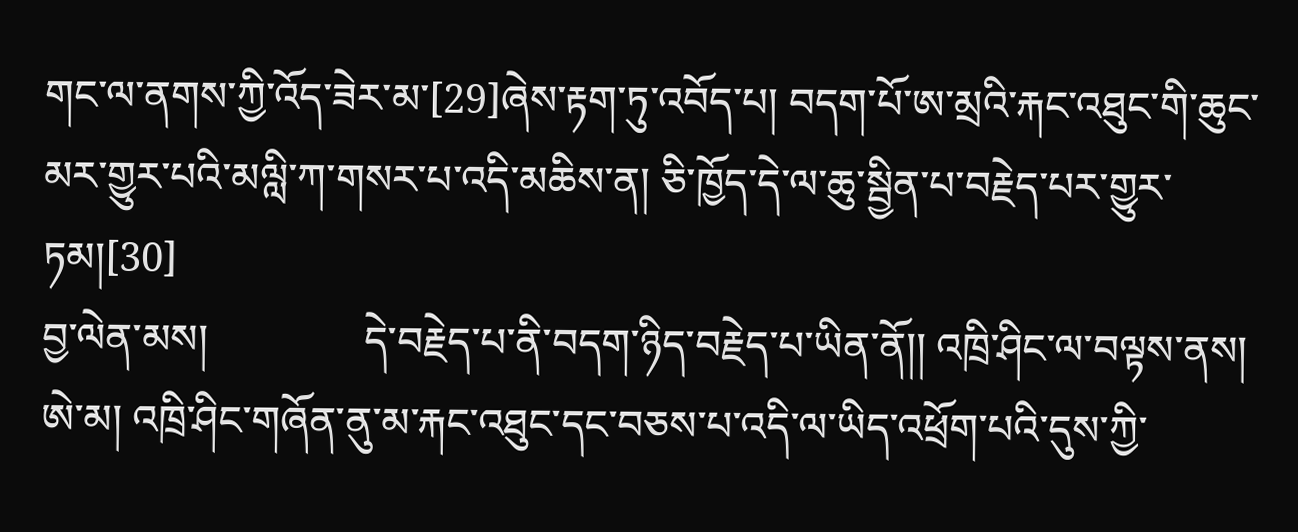གང་ལ་ནགས་ཀྱི་འོད་ཟེར་མ་[29]ཞེས་རྟག་ཏུ་འབོད་པ། བདག་པོ་ཨ་མྲའི་རྐང་འཐུང་གི་ཆུང་མར་གྱུར་པའི་མལླི་ཀ་གསར་པ་འདི་མཆིས་ན། ཅི་ཁྱོད་དེ་ལ་ཆུ་སྦྱིན་པ་བརྗེད་པར་གྱུར་ཏམ།[30]
བྱ་ལེན་མས།               དེ་བརྗེད་པ་ནི་བདག་ཉིད་བརྗེད་པ་ཡིན་ནོ།། འཁྲི་ཤིང་ལ་བལྟས་ནས། ཨེ་མ། འཁྲི་ཤིང་གཞོན་ནུ་མ་རྐང་འཐུང་དང་བཅས་པ་འདི་ལ་ཡིད་འཕྲོག་པའི་དུས་ཀྱི་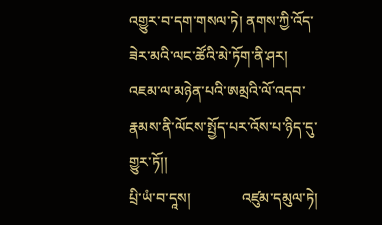འགྱུར་བ་དག་གསལ་ཏེ། ནགས་ཀྱི་འོད་ཟེར་མའི་ལང་ཚོའི་མེ་ཏོག་ནི་ཤར། འཇམ་ལ་མཉེན་པའི་ཨམྲའི་ལོ་འདབ་རྣམས་ནི་ལོངས་སྤྱོད་པར་འོས་པ་ཉིད་དུ་གྱུར་ཏོ།།
པྲི་ཡཾ་བ་དཱས།              འཛུམ་དམུལ་ཏེ།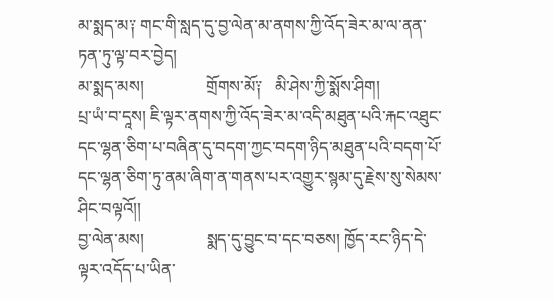མ་སྨད་མ༑ གང་གི་སླད་དུ་བྱ་ལེན་མ་ནགས་ཀྱི་འོད་ཟེར་མ་ལ་ནན་ཏན་ཏུ་ལྟ་བར་བྱེད།
མ་སྨད་མས།               གྲོགས་མོ༑   མི་ཤེས་ཀྱི་སྨོས་ཤིག།
པྲ་ཡཾ་བ་དཱས། ཇི་ལྟར་ནགས་ཀྱི་འོད་ཟེར་མ་འདི་མཐུན་པའི་རྐང་འཐུང་དང་ལྷན་ཅིག་པ་བཞིན་དུ་བདག་ཀྱང་བདག་ཉིད་མཐུན་པའི་བདག་པོ་དང་ལྷན་ཅིག་ཏུ་ནམ་ཞིག་ན་གནས་པར་འགྱུར་སྙམ་དུ་རྗེས་སུ་སེམས་ཤིང་བལྟའོ།།
བྱ་ལེན་མས།               སྨད་དུ་བྱུང་བ་དང་བཅས། ཁྱོད་རང་ཉིད་དེ་ལྟར་འདོད་པ་ཡིན་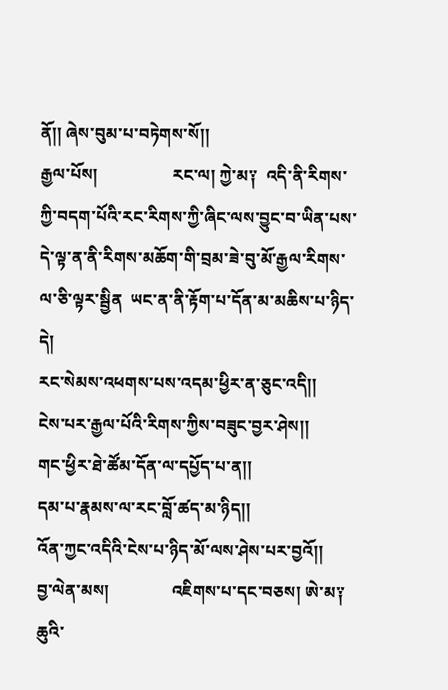ནོ།། ཞེས་བུམ་པ་བཏེགས་སོ།།
རྒྱལ་པོས།                  རང་ལ། ཀྱེ་མ༑  འདི་ནི་རིགས་ཀྱི་བདག་པོའི་རང་རིགས་ཀྱི་ཞིང་ལས་བྱུང་བ་ཡིན་པས་དེ་ལྟ་ན་ནི་རིགས་མཆོག་གི་བྲམ་ཟེ་བུ་མོ་རྒྱལ་རིགས་ལ་ཅི་ལྟར་སྦྱིན  ཡང་ན་ནི་རྟོག་པ་དོན་མ་མཆིས་པ་ཉིད་དེ།
རང་སེམས་འཕགས་པས་འདམ་ཕྱིར་ན་ཅུང་འདི།།
ངེས་པར་རྒྱལ་པོའི་རིགས་ཀྱིས་བཟུང་བྱར་ཤེས།།
གང་ཕྱིར་ཐེ་ཚོམ་དོན་ལ་དཔྱོད་པ་ན།།
དམ་པ་རྣམས་ལ་རང་བློ་ཚད་མ་ཉིད།།
འོན་ཀྱང་འདིའི་ངེས་པ་ཉིད་མོ་ལས་ཤེས་པར་བྱའོ།།
བྱ་ལེན་མས།               འཇིགས་པ་དང་བཅས། ཨེ་མ༑ ཆུའི་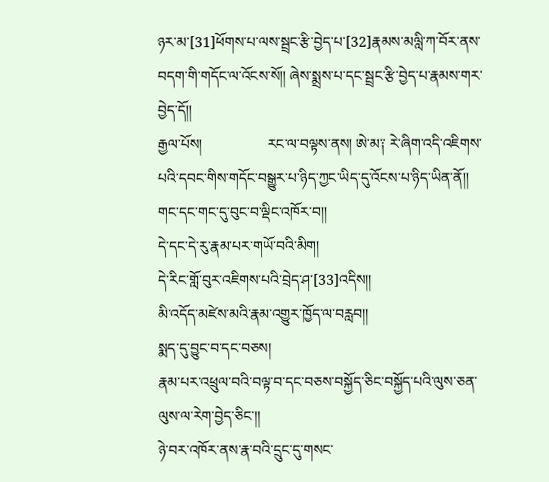ཉར་མ་[31]ཕོགས་པ་ལས་སྦྲང་རྩི་བྱེད་པ་[32]རྣམས་མལླི་ཀ་བོར་ནས་བདག་གི་གདོང་ལ་འོངས་སོ།། ཞེས་སྨྲས་པ་དང་སྦྲང་རྩི་བྱེད་པ་རྣམས་གར་བྱེད་དོ།།
རྒྱལ་པོས།                  རང་ལ་བལྟས་ནས། ཨེ་མ༑ རེ་ཞིག་འདི་འཇིགས་པའི་དབང་གིས་གདོང་བསྒྱུར་པ་ཉིད་ཀྱང་ཡིད་དུ་འོངས་པ་ཉིད་ཡིན་ནོ།།
གང་དང་གང་དུ་བུང་བ་ལྡིང་འཁོར་བ།།
དེ་དང་དེ་རུ་རྣམ་པར་གཡོ་བའི་མིག།
དེ་རིང་གློ་བུར་འཇིགས་པའི་བྲེད་ཤ་[33]འདིས།།
མི་འདོད་མཛེས་མའི་རྣམ་འགྱུར་ཁྱོད་ལ་བརླབ།།
སྨད་དུ་བྱུང་བ་དང་བཅས།
རྣམ་པར་འཕྲུལ་བའི་བལྟ་བ་དང་བཅས་བསྐྱོད་ཅིང་བསྐྱོད་པའི་ལུས་ཅན་ལུས་ལ་རེག་བྱེད་ཅིང་།།
ཉེ་བར་འཁོར་ནས་རྣ་བའི་དྲུང་དུ་གསང་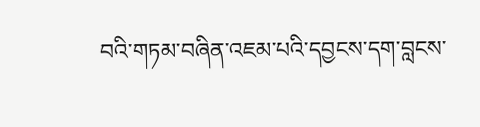བའི་གཏམ་བཞིན་འཇམ་པའི་དབྱངས་དག་བླངས་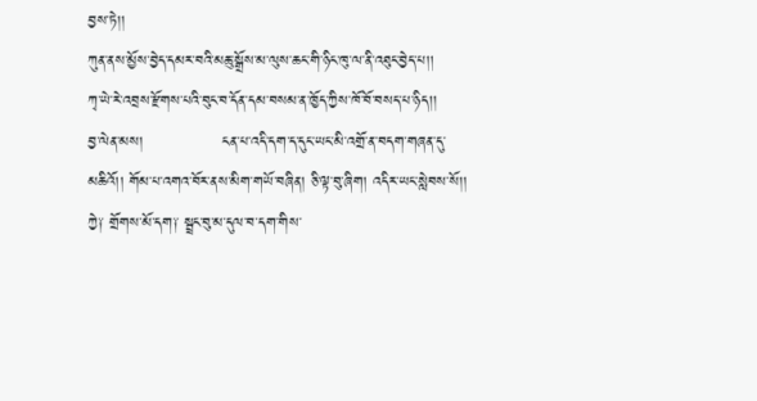བྱས་ཏེ།།
ཀུན་ནས་མྱོས་བྱེད་དམར་བའི་མཆུ་སྒྲོས་མ་ལུས་ཆང་གི་ཉིང་ཁུ་ལ་ནི་འཐུང་བྱེད་པ།།
ཀྭ་ཡེ་རེ་འབྲས་རྫོགས་པའི་བུང་བ་དོན་དམ་བསམ་ན་ཁྱོད་ཀྱིས་ཁོ་བོ་བསད་པ་ཉིད།།
བྱ་ལེན་མས།               ངན་པ་འདི་དག་ད་དུང་ཡང་མི་འགྲོ་ན་བདག་གཞན་དུ་མཆིའོ།། གོམ་པ་འགའ་བོར་ནས་མིག་གཡོ་བཞིན། ཅི་ལྟ་བུ་ཞིག། འདིར་ཡང་སླེབས་སོ།། ཀྱེ༑ གྲོགས་མོ་དག༑ སྦྲང་བུ་མ་དུལ་བ་དག་གིས་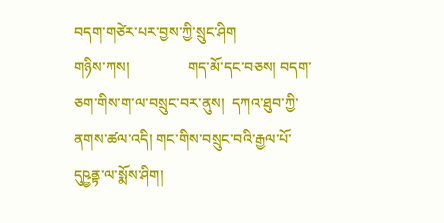བདག་གཙེར་པར་བྱས་ཀྱི་སྲུང་ཤིག
གཉིས་ཀས།                གད་མོ་དང་བཅས། བདག་ཅག་གིས་ག་ལ་བསྲུང་བར་ནུས།  དཀའ་ཐུབ་ཀྱི་ནགས་ཚལ་འདི། གང་གིས་བསྲུང་བའི་རྒྱལ་པོ་དུཥྱནྟ་ལ་སྨོས་ཤིག།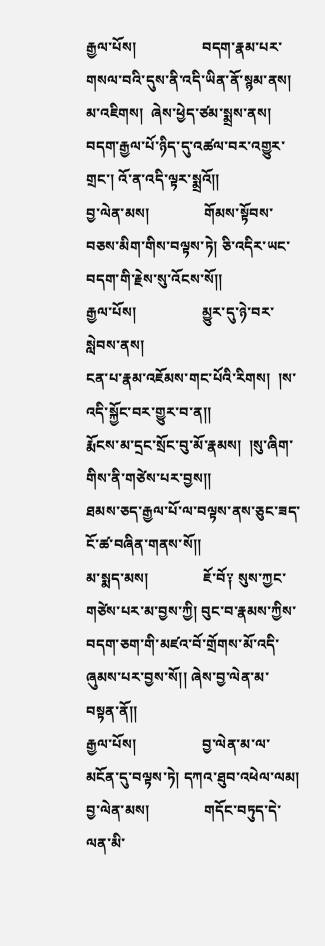རྒྱལ་པོས།                  བདག་རྣམ་པར་གསལ་བའི་དུས་ནི་འདི་ཡིན་ནོ་སྙམ་ནས།  མ་འཇིགས།  ཞེས་ཕྱེད་ཙམ་སྨྲས་ནས། བདག་རྒྱལ་པོ་ཉིད་དུ་འཚལ་བར་འགྱུར་གྲང་། འོ་ན་འདི་ལྟར་སྨྲའོ།།
བྱ་ལེན་མས།               གོམས་སྟོབས་བཅས་མིག་གིས་བལྟས་ཏེ། ཅི་འདིར་ཡང་བདག་གི་རྗེས་སུ་འོངས་སོ།།
རྒྱལ་པོས།                  མྱུར་དུ་ཉེ་བར་སླེབས་ནས།
ངན་པ་རྣམ་འཇོམས་གང་པོའི་རིགས།  །ས་འདི་སྐྱོང་བར་གྱུར་བ་ན།།
རྨོངས་མ་དྲང་སྲོང་བུ་མོ་རྣམས།  །སུ་ཞིག་གིས་ནི་གཙེས་པར་བྱས།།
ཐམས་ཅད་རྒྱལ་པོ་ལ་བལྟས་ནས་ཅུང་ཟད་ངོ་ཚ་བཞིན་གནས་སོ།།
མ་སྨད་མས།               ཇོ་བོ༑ སུས་ཀྱང་གཙེས་པར་མ་བྱས་ཀྱི། བུང་བ་རྣམས་ཀྱིས་བདག་ཅག་གི་མཛའ་བོ་གྲོགས་མོ་འདི་ཞུམས་པར་བྱས་སོ།། ཞེས་བྱ་ལེན་མ་བསྟན་ནོ།།
རྒྱལ་པོས།                  བྱ་ལེན་མ་ལ་མངོན་དུ་བལྟས་ཏེ། དཀའ་ཐུབ་འཕེལ་ལམ།
བྱ་ལེན་མས།               གདོང་བཏུད་དེ་ལན་མི་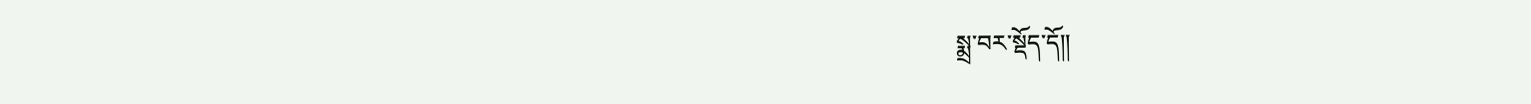སྨྲ་བར་སྡོད་དོ།།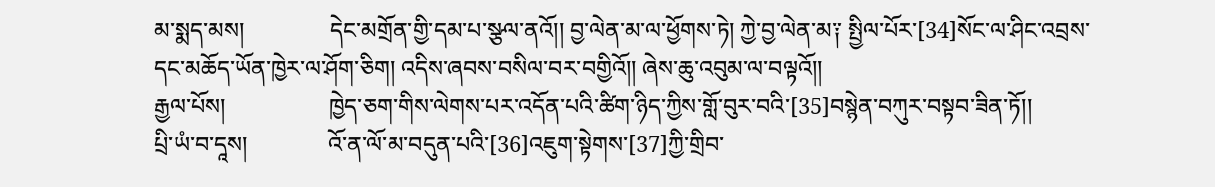མ་སྨད་མས།               དེང་མགྲོན་གྱི་དམ་པ་སྩལ་ནའོ།། བྱ་ལེན་མ་ལ་ཕྱོགས་ཏེ། ཀྱེ་བྱ་ལེན་མ༑ སྤྱིལ་པོར་[34]སོང་ལ་ཤིང་འབྲས་དང་མཆོད་ཡོན་ཁྱེར་ལ་ཤོག་ཅིག། འདིས་ཞབས་བསིལ་བར་བགྱིའོ།། ཞེས་ཆུ་འབུམ་ལ་བལྟའོ།།
རྒྱལ་པོས།                  ཁྱེད་ཅག་གིས་ལེགས་པར་འདོན་པའི་ཚིག་ཉིད་ཀྱིས་གློ་བུར་བའི་[35]བསྙེན་བཀུར་བསྟབ་ཟིན་ཏོ།།
པྲི་ཡཾ་བ་དཱས།              འོ་ན་ལོ་མ་བདུན་པའི་[36]འཇུག་སྟེགས་[37]ཀྱི་གྲིབ་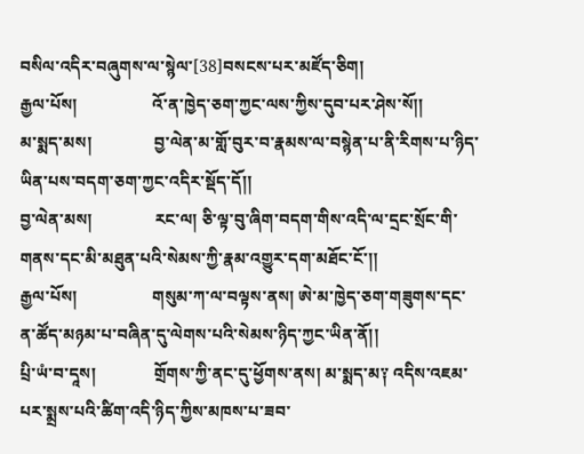བསིལ་འདིར་བཞུགས་ལ་སྙེལ་[38]བསངས་པར་མཛོད་ཅིག།
རྒྱལ་པོས།                  འོ་ན་ཁྱེད་ཅག་ཀྱང་ལས་ཀྱིས་དུབ་པར་ཤེས་སོ།།
མ་སྨད་མས།               བྱ་ལེན་མ་གློ་བུར་བ་རྣམས་ལ་བསྙེན་པ་ནི་རིགས་པ་ཉིད་ཡིན་པས་བདག་ཅག་ཀྱང་འདིར་སྡོད་དོ།།
བྱ་ལེན་མས།               རང་ལ། ཅི་ལྟ་བུ་ཞིག་བདག་གིས་འདི་ལ་དྲང་སྲོང་གི་གནས་དང་མི་མཐུན་པའི་སེམས་ཀྱི་རྣམ་འགྱུར་དག་མཐོང་ངོ་།།
རྒྱལ་པོས།                  གསུམ་ཀ་ལ་བལྟས་ནས། ཨེ་མ་ཁྱེད་ཅག་གཟུགས་དང་ན་ཚོད་མཉམ་པ་བཞིན་དུ་ལེགས་པའི་སེམས་ཉིད་ཀྱང་ཡིན་ནོ།།
པྲི་ཡཾ་བ་དཱས།              གྲོགས་ཀྱི་ནང་དུ་ཕྱོགས་ནས། མ་སྨད་མ༑ འདིས་འཇམ་པར་སྨྲས་པའི་ཚིག་འདི་ཉིད་ཀྱིས་མཁས་པ་ཟབ་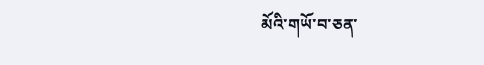མོའི་གཡོ་བ་ཅན་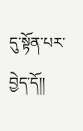དུ་སྟོན་པར་བྱེད་དོ།།